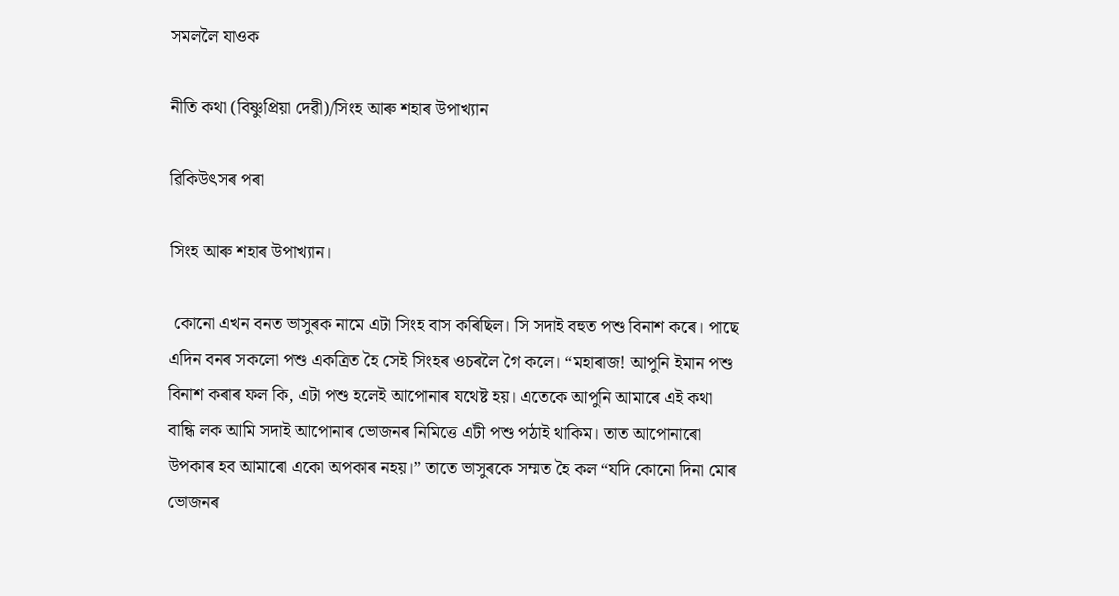সমললৈ যাওক

নীতি কথা (বিষ্ণুপ্ৰিয়া দেৱী)/সিংহ আৰু শহাৰ উপাখ্যান

ৱিকিউৎসৰ পৰা

সিংহ আৰু শহাৰ উপাখ্যান।

 কোনো এখন বনত ভাসুৰক নামে এটা সিংহ বাস কৰিছিল। সি সদাই বহুত পশু বিনাশ কৰে। পাছে এদিন বনৰ সকলো পশু একত্ৰিত হৈ সেই সিংহৰ ওচৰলৈ গৈ কলে। “মহাৰাজ! আপুনি ইমান পশু বিনাশ কৰাৰ ফল কি, এটা পশু হলেই আপোনাৰ যথেষ্ট হয়। এতেকে আপুনি আমাৰে এই কথা বান্ধি লক আমি সদাই আপোনাৰ ভোজনৰ নিমিত্তে এটী পশু পঠাই থাকিম। তাত আপোনাৰো উপকাৰ হব আমাৰো একো অপকাৰ নহয়।” তাতে ভাসুৰকে সম্মত হৈ কল “যদি কোনো দিনা মোৰ ভোজনৰ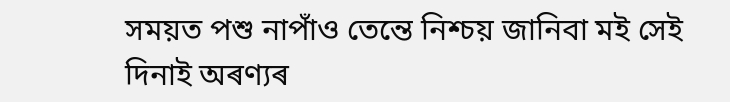সময়ত পশু নাপাঁও তেন্তে নিশ্চয় জানিবা মই সেই দিনাই অৰণ্যৰ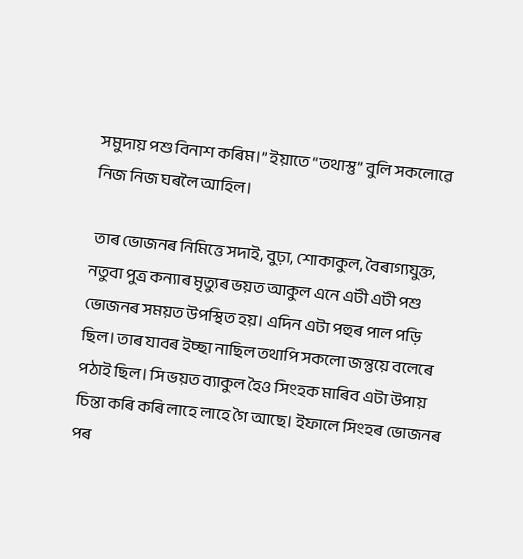সমুদায় পশু বিনাশ কৰিম।” ইয়াতে “তথাস্তু” বুলি সকলোৱে নিজ নিজ ঘৰলৈ আহিল।

 তাৰ ভোজনৰ নিমিত্তে সদাই, বুঢ়া, শোকাকুল, বৈৰাগ্যযুক্ত, নতুবা পুত্ৰ কন্যাৰ মৃত্যুৰ ভয়ত আকুল এনে এটী এটী পশু ভোজনৰ সময়ত উপস্থিত হয়। এদিন এটা পহুৰ পাল পড়ি ছিল। তাৰ যাবৰ ইচ্ছা নাছিল তথাপি সকলো জন্তুয়ে বলেৰে পঠাই ছিল। সি ভয়ত ব্যাকুল হৈও সিংহক মাৰিব এটা উপায় চিন্তা কৰি কৰি লাহে লাহে গৈ আছে। ইফালে সিংহৰ ভোজনৰ পৰ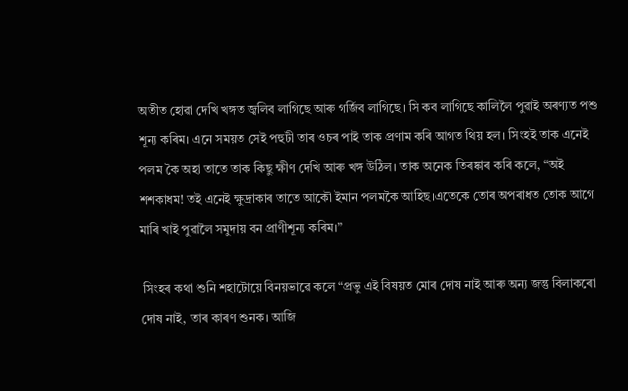অতীত হোৱা দেখি খঙ্গত জ্বলিব লাগিছে আৰু গৰ্জিব লাগিছে। সি কব লাগিছে কালিলৈ পুৱাই অৰণ্যত পশু শূন্য কৰিম। এনে সময়ত সেই পহুটী তাৰ ওচৰ পাই তাক প্ৰণাম কৰি আগত থিয় হল। সিংহই তাক এনেই পলম কৈ অহা তাতে তাক কিছু ক্ষীণ দেখি আৰু খঙ্গ উঠিল। তাক অনেক তিৰষ্কাৰ কৰি কলে, “অই শশকাধম! তই এনেই ক্ষুদ্ৰাকাৰ তাতে আকৌ ইমান পলমকৈ আহিছ।এতেকে তোৰ অপৰাধত তোক আগে মাৰি খাই পুৱালৈ সমুদায় বন প্ৰাণীশূন্য কৰিম।”

 সিংহৰ কথা শুনি শহাটোয়ে বিনয়ভাৱে কলে “প্ৰভু এই বিষয়ত মোৰ দোষ নাই আৰু অন্য জন্তু বিলাকৰো দোষ নাই, তাৰ কাৰণ শুনক। আজি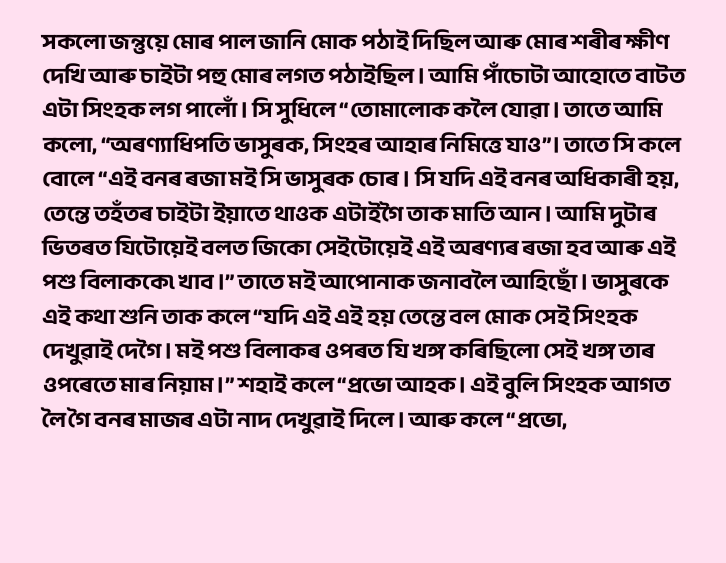সকলো জন্তুয়ে মোৰ পাল জানি মোক পঠাই দিছিল আৰু মোৰ শৰীৰ ক্ষীণ দেখি আৰু চাইটা পহু মোৰ লগত পঠাইছিল। আমি পাঁচোটা আহোতে বাটত এটা সিংহক লগ পালোঁ। সি সুধিলে “তোমালোক কলৈ যোৱা। তাতে আমি কলো, “অৰণ্যাধিপতি ভাসুৰক, সিংহৰ আহাৰ নিমিত্তে যাও”। তাতে সি কলে বোলে “এই বনৰ ৰজা মই সি ভাসুৰক চোৰ। সি যদি এই বনৰ অধিকাৰী হয়, তেন্তে তহঁতৰ চাইটা ইয়াতে থাওক এটাইগৈ তাক মাতি আন। আমি দুটাৰ ভিতৰত যিটোয়েই বলত জিকো সেইটোয়েই এই অৰণ্যৰ ৰজা হব আৰু এই পশু বিলাককে৷ খাব।” তাতে মই আপোনাক জনাবলৈ আহিছোঁ। ভাসুৰকে এই কথা শুনি তাক কলে “যদি এই এই হয় তেন্তে বল মোক সেই সিংহক দেখুৱাই দেগৈ। মই পশু বিলাকৰ ওপৰত যি খঙ্গ কৰিছিলো সেই খঙ্গ তাৰ ওপৰেতে মাৰ নিয়াম।” শহাই কলে “প্ৰভো আহক। এই বুলি সিংহক আগত লৈ গৈ বনৰ মাজৰ এটা নাদ দেখুৱাই দিলে। আৰু কলে “প্ৰভো,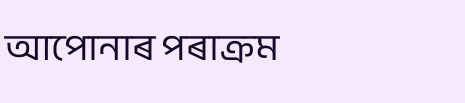আপোনাৰ পৰাক্ৰম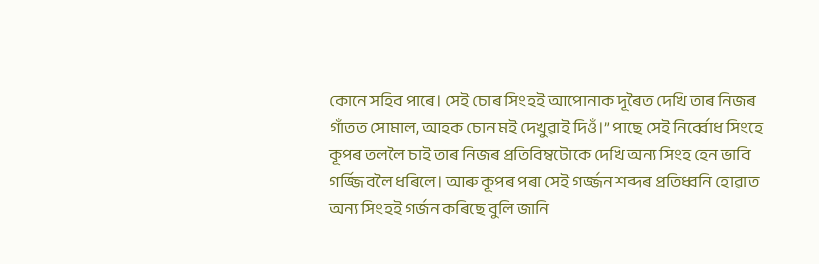কোনে সহিব পাৰে। সেই চোৰ সিংহই আপোনাক দূৰৈত দেখি তাৰ নিজৰ গাঁতত সোমাল, আহক চোন মই দেখুৱাই দিওঁ।” পাছে সেই নিৰ্ব্বোধ সিংহে কূপৰ তললৈ চাই তাৰ নিজৰ প্ৰতিবিম্বটোকে দেখি অন্য সিংহ হেন ভাবি গৰ্জ্জিবলৈ ধৰিলে। আৰু কূপৰ পৰা সেই গৰ্জ্জন শব্দৰ প্ৰতিধ্বনি হোৱাত অন্য সিংহই গৰ্জন কৰিছে বুলি জানি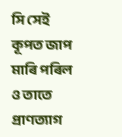সি সেই কূপত জাপ মাৰি পৰিল ও তাতে প্ৰাণত্যাগ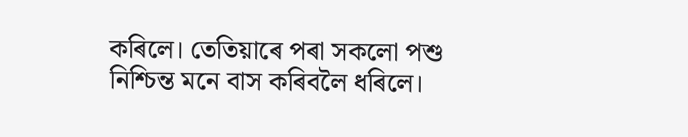কৰিলে। তেতিয়াৰে পৰা সকলো পশু নিশ্চিন্ত মনে বাস কৰিবলৈ ধৰিলে।